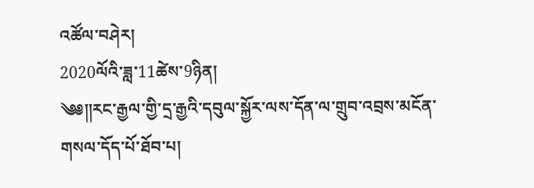འཚོལ་བཤེར།
2020ལོའི་ཟླ་11ཚེས་9ཉིན།
༄༅༎རང་རྒྱལ་གྱི་དྲ་རྒྱའི་དབུལ་སྐྱོར་ལས་དོན་ལ་གྲུབ་འབྲས་མངོན་གསལ་དོད་པོ་ཐོབ་པ།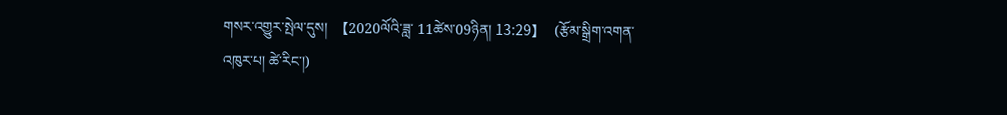གསར་འགྱུར་སྤེལ་དུས།  【2020ལོའི་ཟླ་ 11ཚེས་09ཉིན། 13:29】   (རྩོམ་སྒྲིག་འགན་འཁུར་པ། ཚེ་རིང་།)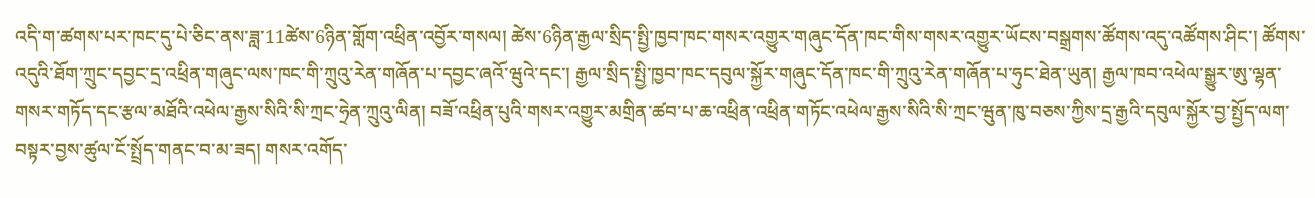འདི་ག་ཚགས་པར་ཁང་དུ་པེ་ཅིང་ནས་ཟླ་11ཚེས་6ཉིན་གློག་འཕྲིན་འབྱོར་གསལ། ཚེས་6ཉིན་རྒྱལ་སྲིད་སྤྱི་ཁྱབ་ཁང་གསར་འགྱུར་གཞུང་དོན་ཁང་གིས་གསར་འགྱུར་ཡོངས་བསྒྲགས་ཚོགས་འདུ་འཚོགས་ཤིང་། ཚོགས་འདུའི་ཐོག་ཀྲུང་དབྱང་དྲ་འཕྲིན་གཞུང་ལས་ཁང་གི་ཀྲུའུ་རེན་གཞོན་པ་དབྱང་ཞའོ་ཝུའེ་དང་། རྒྱལ་སྲིད་སྤྱི་ཁྱབ་ཁང་དབུལ་སྐྱོར་གཞུང་དོན་ཁང་གི་ཀྲུའུ་རེན་གཞོན་པ་ཧུང་ཐེན་ཡུན། རྒྱལ་ཁབ་འཕེལ་སྒྱུར་ཨུ་ལྷན་གསར་གཏོད་དང་རྩལ་མཐོའི་འཕེལ་རྒྱས་སིའི་སི་ཀྲང་ཧྲེན་ཀྲུའུ་ལིན། བཟོ་འཕྲིན་པུའི་གསར་འགྱུར་མགྲིན་ཚབ་པ་ཆ་འཕྲིན་འཕྲིན་གཏོང་འཕེལ་རྒྱས་སིའི་སི་ཀྲང་ཝུན་ཁུ་བཅས་ཀྱིས་དྲ་རྒྱའི་དབུལ་སྐྱོར་བྱ་སྤྱོད་ལག་བསྟར་བྱས་ཚུལ་ངོ་སྤྲོད་གནང་བ་མ་ཟད། གསར་འགོད་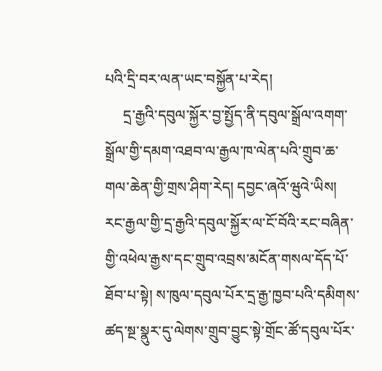པའི་དྲི་བར་ལན་ཡང་བསྐྱོན་པ་རེད།
     དྲ་རྒྱའི་དབུལ་སྐྱོར་བྱ་སྤྱོད་ནི་དབུལ་སྒྲོལ་འགག་སྒྲོལ་གྱི་དམག་འཐབ་ལ་རྒྱལ་ཁ་ལེན་པའི་གྲུབ་ཆ་གལ་ཆེན་གྱི་གྲས་ཤིག་རེད། དབྱང་ཞའོ་ཝུའེ་ཡིས། རང་རྒྱལ་གྱི་དྲ་རྒྱའི་དབུལ་སྐྱོར་ལ་ངོ་བོའི་རང་བཞིན་གྱི་འཕེལ་རྒྱས་དང་གྲུབ་འབྲས་མངོན་གསལ་དོད་པོ་ཐོབ་པ་སྟེ། ས་ཁུལ་དབུལ་པོར་དྲ་རྒྱ་ཁྱབ་པའི་དམིགས་ཚད་སྔ་སྣུར་དུ་ལེགས་གྲུབ་བྱུང་སྟེ་གྲོང་ཚོ་དབུལ་པོར་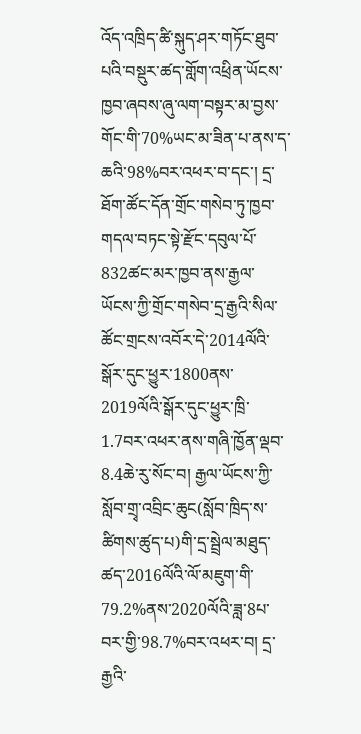འོད་འཁྲིད་ཚི་སྐུད་ཤར་གཏོང་ཐུབ་པའི་བསྡུར་ཚད་གློག་འཕྲིན་ཡོངས་ཁྱབ་ཞབས་ཞུ་ལག་བསྟར་མ་བྱས་གོང་གི་70%ཡང་མ་ཟིན་པ་ནས་ད་ཆའི་98%བར་འཕར་བ་དང་། དྲ་ཐོག་ཚོང་དོན་གྲོང་གསེབ་ཏུ་ཁྱབ་གདལ་བཏང་སྟེ་རྫོང་དབུལ་པོ་832ཚང་མར་ཁྱབ་ནས་རྒྱལ་ཡོངས་ཀྱི་གྲོང་གསེབ་དྲ་རྒྱའི་སིལ་ཚོང་གྲངས་འབོར་དེ་2014ལོའི་སྒོར་དུང་ཕྱུར་1800ནས་2019ལོའི་སྒོར་དུང་ཕྱུར་ཁྲི་1.7བར་འཕར་ནས་གཞི་ཁྱོན་ལྡབ་8.4ཆེ་རུ་སོང་བ། རྒྱལ་ཡོངས་ཀྱི་སློབ་གྲྭ་འབྲིང་ཆུང(སློབ་ཁྲིད་ས་ཚིགས་ཚུད་པ)གི་དྲ་སྦྲེལ་མཐུད་ཚད་2016ལོའི་ལོ་མཇུག་གི་79.2%ནས་2020ལོའི་ཟླ་8པ་བར་གྱི་98.7%བར་འཕར་བ། དྲ་རྒྱའི་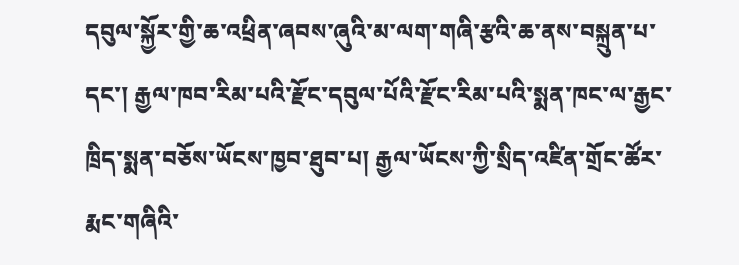དབུལ་སྐྱོར་གྱི་ཆ་འཕྲིན་ཞབས་ཞུའི་མ་ལག་གཞི་རྩའི་ཆ་ནས་བསྐྲུན་པ་དང་། རྒྱལ་ཁབ་རིམ་པའི་རྫོང་དབུལ་པོའི་རྫོང་རིམ་པའི་སྨན་ཁང་ལ་རྒྱང་ཁྲིད་སྨན་བཅོས་ཡོངས་ཁྱབ་ཐུབ་པ། རྒྱལ་ཡོངས་ཀྱི་སྲིད་འཛིན་གྲོང་ཚོར་རྨང་གཞིའི་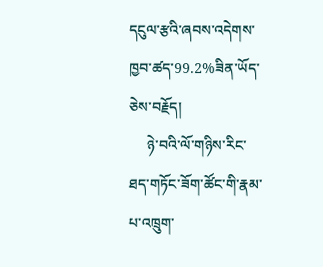དངུལ་རྩའི་ཞབས་འདེགས་ཁྱབ་ཚད་99.2%ཟིན་ཡོད་ཅེས་བརྗོད།
     ཉེ་བའི་ལོ་གཉིས་རིང་ཐད་གཏོང་ཟོག་ཚོང་གི་རྣམ་པ་འཁྲུག་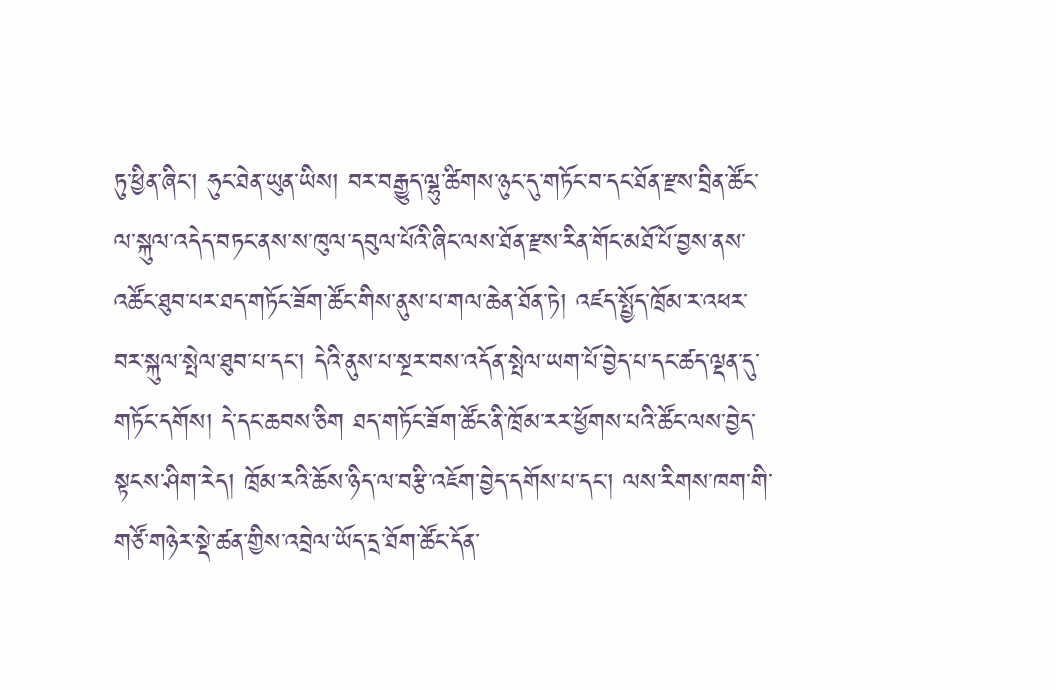ཏུ་ཕྱིན་ཞིང་། ཧུང་ཐེན་ཡུན་ཡིས། བར་བརྒྱུད་ལྷུ་ཚིགས་ཉུང་དུ་གཏོང་བ་དང་ཐོན་རྫས་བྲིན་ཚོང་ལ་སྐུལ་འདེད་བཏང་ནས་ས་ཁུལ་དབུལ་པོའི་ཞིང་ལས་ཐོན་རྫས་རིན་གོང་མཐོ་པོ་བྱས་ནས་འཚོང་ཐུབ་པར་ཐད་གཏོང་ཟོག་ཚོང་གིས་ནུས་པ་གལ་ཆེན་ཐོན་ཏེ། འཛད་སྤྱོད་ཁྲོམ་ར་འཕར་བར་སྐུལ་སྤེལ་ཐུབ་པ་དང་། དེའི་ནུས་པ་སྔར་བས་འདོན་སྤེལ་ཡག་པོ་བྱེད་པ་དང་ཚད་ལྡན་དུ་གཏོང་དགོས། དེ་དང་ཆབས་ཅིག ཐད་གཏོང་ཟོག་ཚོང་ནི་ཁྲོམ་རར་ཕྱོགས་པའི་ཚོང་ལས་བྱེད་སྟངས་ཤིག་རེད། ཁྲོམ་རའི་ཆོས་ཉིད་ལ་བརྩི་འཇོག་བྱེད་དགོས་པ་དང་། ལས་རིགས་ཁག་གི་གཙོ་གཉེར་སྡེ་ཚན་གྱིས་འབྲེལ་ཡོད་དྲ་ཐོག་ཚོང་དོན་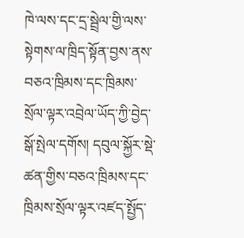ཁེ་ལས་དང་དྲ་སྦྲེལ་གྱི་ལས་སྟེགས་ལ་ཁྲིད་སྟོན་བྱས་ནས་བཅའ་ཁྲིམས་དང་ཁྲིམས་སྲོལ་ལྟར་འབྲེལ་ཡོད་ཀྱི་བྱེད་སྒོ་སྤེལ་དགོས། དབུལ་སྐྱོར་སྡེ་ཚན་གྱིས་བཅའ་ཁྲིམས་དང་ཁྲིམས་སྲོལ་ལྟར་འཛད་སྤྱོད་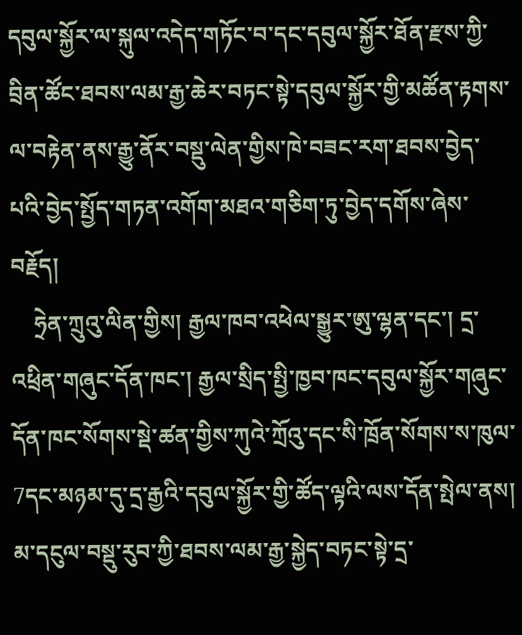དབུལ་སྐྱོར་ལ་སྐུལ་འདེད་གཏོང་བ་དང་དབུལ་སྐྱོར་ཐོན་རྫས་ཀྱི་བྲིན་ཚོང་ཐབས་ལམ་རྒྱ་ཆེར་བཏང་སྟེ་དབུལ་སྐྱོར་གྱི་མཚོན་རྟགས་ལ་བརྟེན་ནས་རྒྱུ་ནོར་བསྡུ་ལེན་གྱིས་ཁེ་བཟང་རག་ཐབས་བྱེད་པའི་བྱེད་སྤྱོད་གཏན་འགོག་མཐའ་གཅིག་ཏུ་བྱེད་དགོས་ཞེས་བརྗོད།
    ཧྲེན་ཀྲུའུ་ལིན་གྱིས། རྒྱལ་ཁབ་འཕེལ་སྒྱུར་ཨུ་ལྷན་དང་། དྲ་འཕྲིན་གཞུང་དོན་ཁང་། རྒྱལ་སྲིད་སྤྱི་ཁྱབ་ཁང་དབུལ་སྐྱོར་གཞུང་དོན་ཁང་སོགས་སྡེ་ཚན་གྱིས་ཀུའེ་ཀྲོའུ་དང་སི་ཁྲོན་སོགས་ས་ཁུལ་7དང་མཉམ་དུ་དྲ་རྒྱའི་དབུལ་སྐྱོར་གྱི་ཚོད་ལྟའི་ལས་དོན་སྤེལ་ནས། མ་དངུལ་བསྡུ་རུབ་ཀྱི་ཐབས་ལམ་རྒྱ་སྐྱེད་བཏང་སྟེ་དྲ་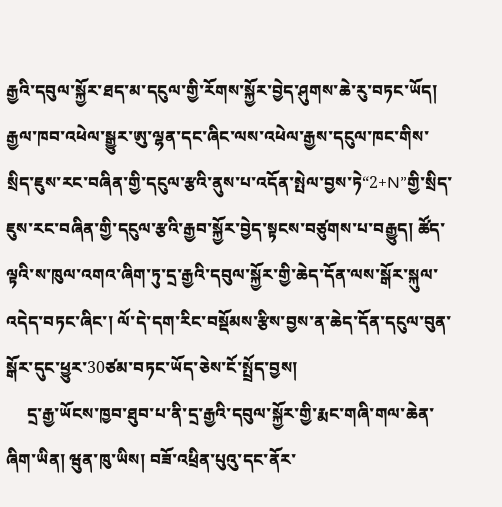རྒྱའི་དབུལ་སྐྱོར་ཐད་མ་དངུལ་གྱི་རོགས་སྐྱོར་བྱེད་ཤུགས་ཆེ་རུ་བཏང་ཡོད། རྒྱལ་ཁབ་འཕེལ་སྒྱུར་ཨུ་ལྷན་དང་ཞིང་ལས་འཕེལ་རྒྱས་དངུལ་ཁང་གིས་སྲིད་ཇུས་རང་བཞིན་གྱི་དངུལ་རྩའི་ནུས་པ་འདོན་སྤེལ་བྱས་ཏེ“2+N”གྱི་སྲིད་ཇུས་རང་བཞིན་གྱི་དངུལ་རྩའི་རྒྱབ་སྐྱོར་བྱེད་སྟངས་བཙུགས་པ་བརྒྱུད། ཚོད་ལྟའི་ས་ཁུལ་འགའ་ཞིག་ཏུ་དྲ་རྒྱའི་དབུལ་སྐྱོར་གྱི་ཆེད་དོན་ལས་སྒོར་སྐུལ་འདེད་བཏང་ཞིང་། ལོ་དེ་དག་རིང་བསྡོམས་རྩིས་བྱས་ན་ཆེད་དོན་དངུལ་བུན་སྒོར་དུང་ཕྱུར་30ཙམ་བཏང་ཡོད་ཅེས་ངོ་སྤྲོད་བྱས།
     དྲ་རྒྱ་ཡོངས་ཁྱབ་ཐུབ་པ་ནི་དྲ་རྒྱའི་དབུལ་སྐྱོར་གྱི་རྨང་གཞི་གལ་ཆེན་ཞིག་ཡིན། ཝུན་ཁུ་ཡིས། བཟོ་འཕྲིན་པུའུ་དང་ནོར་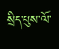སྲིད་པུས་ལོ་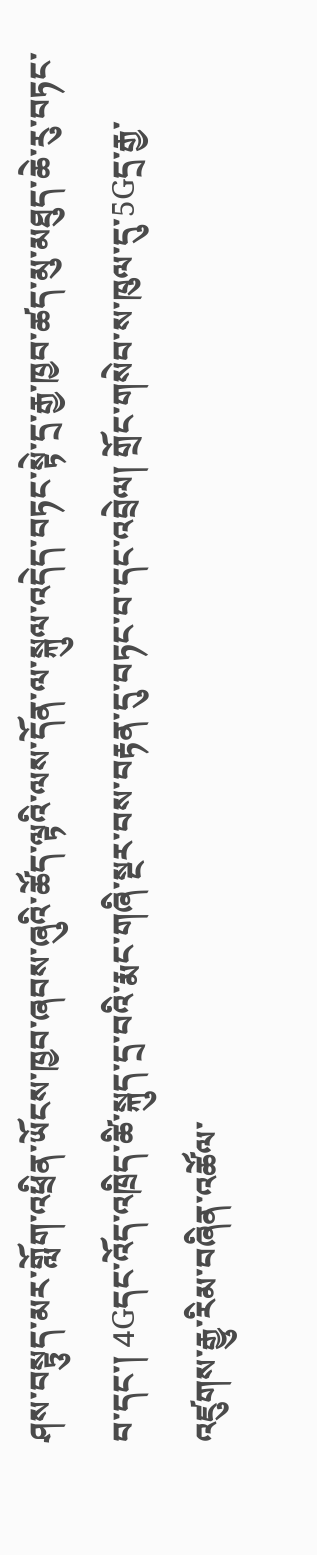ཤས་བསྟུད་མར་གློག་འཕྲིན་ཡོངས་ཁྱབ་ཞབས་ཞུའི་ཚོད་ལྟའི་ལས་དོན་ལ་སྐུལ་འདེད་བཏང་སྟེ་དྲ་རྒྱ་ཁྱབ་ཚད་མུ་མཐུད་ཆེ་རུ་བཏང་བ་དང་། 4Gདང་འོད་འཁྲིད་ཚི་སྐུད་དྲ་བའི་རྨང་གཞི་སྔར་བས་བརྟན་དུ་བཏང་བ་དང་འབྲེལ། གྲོང་གསེབ་ས་ཁུལ་དུ་5Gདྲ་རྒྱ་འཛུགས་རྒྱུ་རིམ་བཞིན་འཚོལ་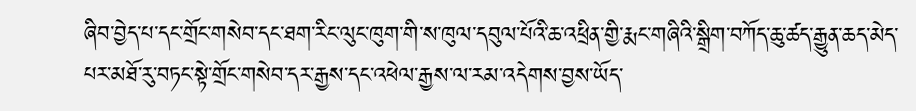ཞིབ་བྱེད་པ་དང་གྲོང་གསེབ་དང་ཐག་རིང་ལུང་ཁུག་གི་ས་ཁུལ་དབུལ་པོའི་ཆ་འཕྲིན་གྱི་རྨང་གཞིའི་སྒྲིག་བཀོད་ཆུ་ཚད་རྒྱུན་ཆད་མེད་པར་མཐོ་རུ་བཏང་སྟེ་གྲོང་གསེབ་དར་རྒྱས་དང་འཕེལ་རྒྱས་ལ་རམ་འདེགས་བྱས་ཡོད་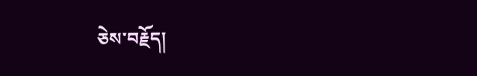ཅེས་བརྗོད།